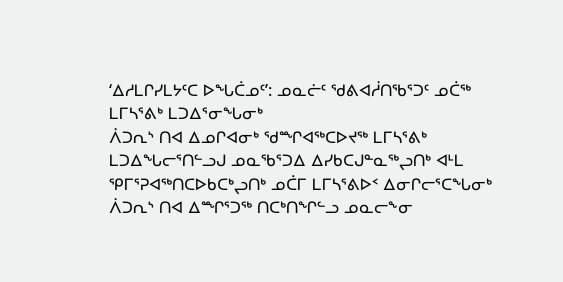‘ᐃᓱᒪᒋᓯᒪᔭᑦᑕ ᐅᖓᑖᓄᑦ’: ᓄᓇᓖᑦ ᖁᕕᐊᓲᑎᖃᕐᑐᑦ ᓄᑖᖅ ᒪᒥᓴᕐᕕᒃ ᒪᑐᐃᕐᓂᖓᓂᒃ
ᐲᑐᕆᔅ ᑎᐊ ᐃᓄᒋᐊᓂᒃ ᖁᙱᐊᖅᑕᐅᔪᖅ ᒪᒥᓴᕐᕕᒃ ᒪᑐᐃᖓᓕᕐᑎᓪᓗᒍ ᓄᓇᖃᕐᑐᐃ ᐃᓯᑲᑕᒍᓐᓇᖅᖢᑎᒃ ᐊᒻᒪ ᕿᒥᕐᕈᐊᖅᑎᑕᐅᑲᑕᒃᖢᑎᒃ ᓄᑖᒥ ᒪᒥᓴᕐᕕᐅᑉ ᐃᓂᒋᓕᕐᑕᖓᓂᒃ
ᐲᑐᕆᔅ ᑎᐊ ᐃᙱᕐᑐᖅ ᑎᑕᒃᑎᖏᓪᓗ ᓄᓇᓕᖕᓂ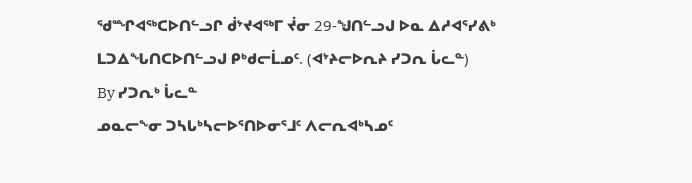ᖁᙱᐊᖅᑕᐅᑎᓪᓗᒋ ᑰᔾᔪᐊᖅᒥ ᔫᓂ 29-ᖑᑎᓪᓗᒍ ᐅᓇ ᐃᓱᐊᕐᓯᕕᒃ ᒪᑐᐃᖓᑎᑕᐅᑎᓪᓗᒍ ᑭᒃᑯᓕᒫᓄᑦ. (ᐊᔾᔨᓕᐅᕆᔨ ᓯᑐᕆ ᒑᓚᓐ)
By ᓯᑐᕆᒃ ᒑᓚᓐ
ᓄᓇᓕᖕᓂ ᑐᓴᒐᒃᓴᓕᐅᕐᑎᐅᓂᕐᒧᑦ ᐱᓕᕆᐊᒃᓴᓄᑦ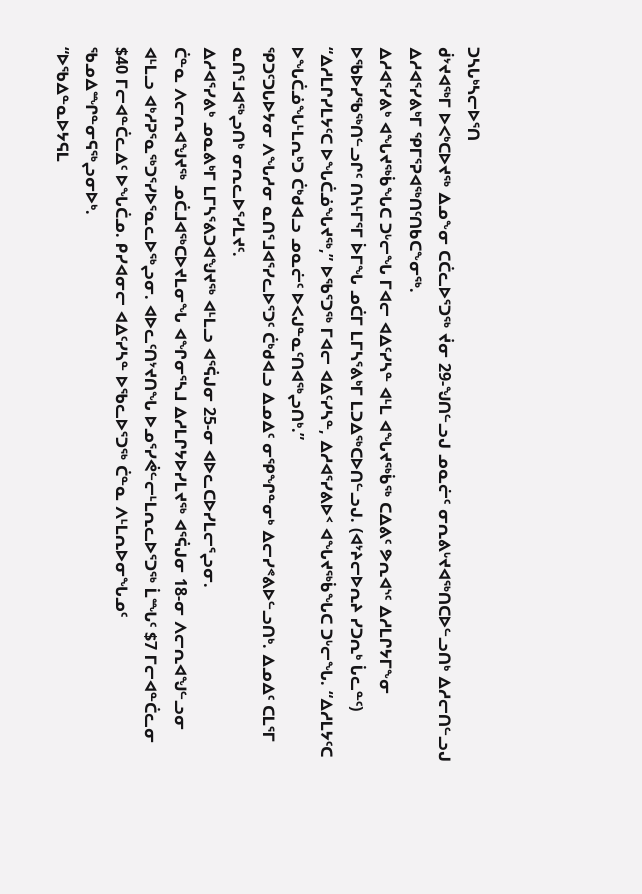ᑐᓴᒐᒃᓴᓕᐅᕐᑎ
ᑰᔾᔪᐊᖅᒥ ᐅᐸᒃᑕᐅᔪᖅ ᐃᓄᖕᓂ ᑕᑖᓚᐅᕐᑐᖅ ᔫᓂ 29-ᖑᑎᓪᓗᒍ ᓄᓇᓖᑦ ᓂᕆᕕᒡᔪᐊᖅᑎᑕᐅᓪᓗᑎᒃ ᐃᓱᓕᑎᓪᓗᒍ ᐃᓱᐊᕐᓯᕕᒃᒥ ᕿᒥᕐᕈᐊᖅᑎᑦᑎᑲᑕᖕᓂᖅ.
ᐃᓱᐊᕐᓯᕕᒃ ᐊᖓᔪᖅᑳᖓᑕ ᑐᒡᓕᖓ ᒥᐊᓕ ᐊᐃᑦᓯᓴᓐ ᐊᒻᒪ ᐊᖓᔪᖅᑳᖅ ᑕᐃᕕᑦ ᕗᕆᐊᔅᑦ ᐃᓱᒪᒋᔭᒥᖕᓂ ᐅᖃᐅᓯᖃᖅᑎᓪᓗᒋᑦ ᑎᓴᒻᒥᕐᒥ ᐆᒥᖓ ᓄᑖᒥ ᒪᒥᓴᕐᕕᒃᒥ ᒪᑐᐃᖅᑕᐅᑎᓪᓗᒍ. (ᐊᔾᔨᓕᐅᕆᔨ ᓯᑐᕆᒃ ᒑᓚᓐᑦ)
“ᐃᓱᒪᒋᓯᒪᔭᑦᑕ ᐅᖓᑖᓅᖓᔪᖅ,” ᐅᖃᕐᑐᖅ ᒥᐊᓕ ᐊᐃᑦᓯᓴᓐ, ᐃᓱᐊᕐᓯᕕᐅᑉ ᐊᖓᔪᖅᑳᖓᑕ ᑐᒡᓕᖓ. “ᐃᓱᒪᔭᑦᑕ ᐅᖓᑖᓅᖓᒻᒪᕆᒃᑐ ᑖᒃᑯᐊᓗ ᓄᓇᓖᑦ ᐅᐸᒍᓐᓇᑦᑎᐊᖅᖢᑎᒃ.”
ᕿᑐᑦᑐᒐᐅᔭᓂ ᐱᖓᓱᓂ ᓇᑎᕐᒧᐊᕐᓯᓚᐅᕐᑐᑦ ᑖᒃᑯᐊᓗ ᐃᓄᐃᑦ ᓂᕿᖏᓐᓂᒃ ᐃᓕᓯᕝᕕᐅᓪᓗᑎᒃ. ᐃᓄᐃᑦ ᑕᒪᕐᒥ ᓇᑎᕐᒧᐊᖅᖢᑎᒃ ᓂᕆᓚᐅᕐᓯᒪᔪᑦ.
ᐃᓱᐊᕐᓯᕕᒃ ᓄᓇᕕᒃᒥ ᒪᒥᓴᕐᕕᑐᐊᖑᔪᖅ ᐊᒻᒪᓗ ᐊᕐᕌᒍᓂ 25-ᓂ ᐊᐅᓚᑕᐅᓯᒪᓕᕐᖢᓂ.
ᑖᓐᓇ ᐱᓕᕆᐊᖑᔪᖅ ᓄᑖᒧᐊᖅᑕᐅᔪᒪᓂᖓ ᐊᖏᓂᕐᓴᒧ ᐃᓱᒪᒋᔭᐅᓯᒪᔪᖅ ᐊᕐᕌᒍᓂ 18-ᓂ ᐱᓕᕆᐊᖑᓪᓗᓂ ᐊᒻᒪᓗ ᐊᒃᓱᕈᕐᓇᖅᑐᕐᓯᐅᕐᓇᓚᐅᖅᖢᓂ. ᐊᐅᓚᑦᑎᔾᔪᑎᖓ ᐅᓄᕐᓯᕚᓪᓕᒻᒪᕆᓚᐅᕐᑐᖅ ᒫᙵᑦ $7 ᒥᓕᐊᓐᑖᓚᓂ $40 ᒥᓕᐊᓐᑖᓚᐃᑦ ᐅᖓᑖᓄ. ᑭᓯᐊᓂᓕ ᐊᐃᑦᓯᓴᓐ ᐅᖃᓚᐅᕐᑐᖅ ᑖᓐᓇ ᐱᒻᒪᕆᐅᓂᖓᓄᑦ ᖃᓄᐃᙱᓐᓂᕋᖅᖢᓂᐅᒃ.
“ᐅᖃᐃᓐᓇᐅᔭᕋᒪ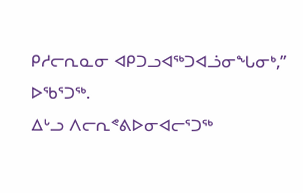ᑭᓱᓕᕆᓇᓂ ᐊᑭᑐᓗᐊᖅᑐᐊᓘᓂᖓᓂᒃ,” ᐅᖃᕐᑐᖅ.
ᐃᒡᓗ ᐱᓕᕆᕝᕕᐅᓂᐊᓕᕐᑐᖅ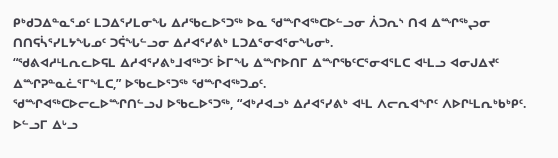ᑭᒃᑯᑐᐃᓐᓇᕐᓄᑦ ᒪᑐᐃᕐᓯᒪᓂᖓ ᐃᓱᖃᓚᐅᕐᑐᖅ ᐅᓇ ᖁᙱᐊᖅᑕᐅᓪᓗᓂ ᐲᑐᕆᔅ ᑎᐊ ᐃᙱᖅᖢᓂ ᑎᑎᕋᓵᕐᓯᒪᔭᖓᓄᑦ ᑐᕌᖓᓪᓗᓂ ᐃᓱᐊᕐᓯᕕᒃ ᒪᑐᐃᕐᓂᐊᕐᓂᖓᓂᒃ.
“ᖁᕕᐊᓱᒻᒪᕆᓚᐅᕋᒪ ᐃᓱᐊᕐᓯᕕᒃᒧᐊᖅᑐᑦ ᐆᒥᖓ ᐃᙱᐅᑎᒥ ᐃᙱᖃᑦᑕᕐᓂᐊᕐᒪᑕ ᐊᒻᒪᓗ ᐊᓂᒍᐃᔪᑦ ᐃᙱᕈᓐᓇᓛᕐᒥᖕᒪᑕ,” ᐅᖃᓚᐅᕐᑐᖅ ᖁᙱᐊᖅᑐᓄᑦ.
ᖁᙱᐊᖅᑕᐅᓕᓚᐅᙱᑎᓪᓗᒍ ᐅᖃᓚᐅᕐᑐᖅ, “ᐊᒃᓱᐊᓗᒃ ᐃᓱᐊᕐᓯᕕᒃ ᐊᒻᒪ ᐱᓕᕆᐊᖏᑦ ᐱᐅᒋᒻᒪᕆᒃᑲᒃᑭᑦ. ᐅᓪᓗᒥ ᐃᒡᓗ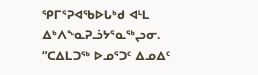ᕿᒥᕐᕈᐊᖃᐅᒐᒃᑯ ᐊᒻᒪ ᐃᒃᐱᖕᓇᕈᓘᔭᕐᓇᖅᖢᓂ.
“ᑕᐃᒪᑐᖅ ᐅᓄᕐᑐᑦ ᐃᓄᐃᑦ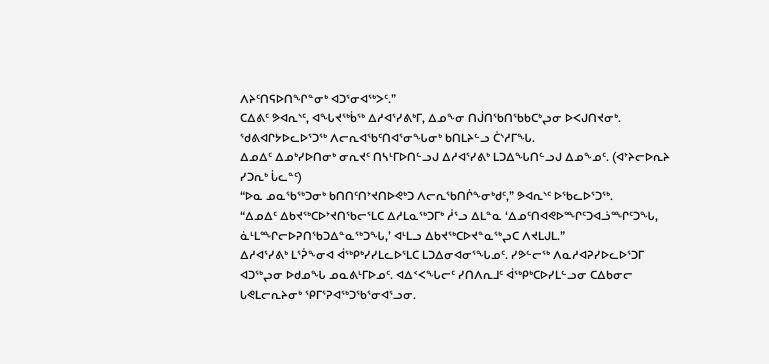ᐱᔨᑦᑎᕋᐅᑎᖏᓐᓂᒃ ᐊᑐᕐᓂᐊᖅᐳᑦ.”
ᑕᐃᕕᑦ ᕗᐊᕆᔅᑦ, ᐊᖓᔪᖅᑳᖅ ᐃᓱᐊᕐᓯᕕᒃᒥ, ᐃᓄᖕᓂ ᑎᒎᑎᖃᑎᖃᑲᑕᒃᖢᓂ ᐅᐸᒍᑎᔪᓂᒃ. ᖁᕕᐊᒋᔭᐅᓚᐅᕐᑐᖅ ᐱᓕᕆᐊᖃᑦᑎᐊᕐᓂᖓᓂᒃ ᑲᑎᒪᔨᓪᓗ ᑖᔅᓱᒥᖓ.
ᐃᓄᐃᑦ ᐃᓄᒃᓯᐅᑎᓂᒃ ᓂᕆᔪᑦ ᑎᓴᒻᒥᐅᑎᓪᓗᒍ ᐃᓱᐊᕐᓯᕕᒃ ᒪᑐᐃᖓᑎᓪᓗᒍ ᐃᓄᖕᓄᑦ. (ᐊᔾᔨᓕᐅᕆᔨ ᓯᑐᕆᒃ ᒑᓚᓐᑦ)
“ᐅᓇ ᓄᓇᖃᖅᑐᓂᒃ ᑲᑎᑎᑦᑎᔾᔪᑎᐅᕙᒃᑐ ᐱᓕᕆᖃᑎᒌᖕᓂᒃᑯᑦ,” ᕗᐊᕆᔅᑦ ᐅᖃᓚᐅᕐᑐᖅ.
“ᐃᓄᐃᑦ ᐃᑲᔪᖅᑕᐅᔾᔪᑎᖃᓕᕐᒪᑕ ᐃᓱᒪᓇᖅᑐᒥᒃ ᓲᕐᓗ ᐃᒪᓐᓇ ‘ᐃᓄᑦᑎᐊᕙᐅᙱᑦᑐᐊᓘᙱᑦᑐᖓ, ᓈᒻᒪᙱᓕᐅᕈᑎᖃᑐᐃᓐᓇᖅᑐᖓ,’ ᐊᒻᒪᓗ ᐃᑲᔪᖅᑕᐅᔪᓐᓇᖅᖢᑕ ᐱᔪᒪᒍᒪ.”
ᐃᓱᐊᕐᓯᕕᒃ ᒪᕐᕉᖕᓂᐊ ᐋᖅᑭᒃᓯᓯᒪᓚᐅᕐᒪᑕ ᒪᑐᐃᓂᐊᓂᕐᖓᓄᑦ. ᓯᕗᓪᓕᖅ ᐱᓇᓱᐊᕈᓯᐅᓚᐅᕐᑐᒥ ᐊᑐᖅᖢᓂ ᐅᑯᓄᖓ ᓄᓇᕕᒻᒥᐅᓄᑦ. ᐊᐃᑉᐸᖓᓕᑦ ᓯᑎᐱᕆᒧᑦ ᐋᖅᑭᒃᑕᐅᓯᒪᓪᓗᓂ ᑕᐃᑲᓂᓕ ᒐᕙᒪᓕᕆᔨᓂᒃ ᕿᒥᕐᕈᐊᖅᑐᖃᕐᓂᐊᕐᓗᓂ.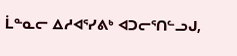ᒫᓐᓇᓕ ᐃᓱᐊᕐᓯᕕᒃ ᐊᑐᓕᕐᑎᓪᓗᒍ,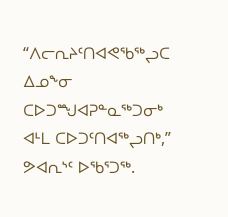“ᐱᓕᕆᔨᑦᑎᐊᕙᖃᖅᖢᑕ ᐃᓄᖕᓂ ᑕᐅᑐᙳᐊᕈᓐᓇᖅᑐᓂᒃ ᐊᒻᒪ ᑕᐅᑐᑦᑎᐊᖅᖢᑎᒃ,” ᕗᐊᕆᔅᑦ ᐅᖃᕐᑐᖅ.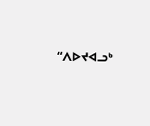“ᐱᐅᔪᐊᓗᒃ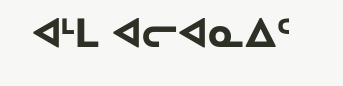ᐊᒻᒪ ᐊᓕᐊᓇᐃᑦ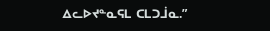ᐃᓚᐅᔪᓐᓇᕋᒪ ᑕᒪᑐᒨᓇ.”